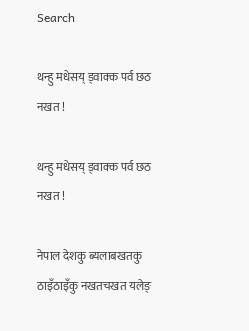Search

थन्हु मधेसय् ड्वाक्क पर्व छठ नखत !

थन्हु मधेसय् ड्वाक्क पर्व छठ नखत !

नेपाल देशकु ब्यलाबखतकु ठाइँठाइँकु नखतचखत यलेङ्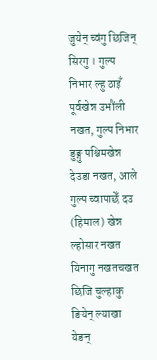जुयेन् च्वंगु छिजिन् सिरगु । गुल्प निभार ल्हु ठाइँ पूर्वखेन्न उभौंली नखत, गुल्प निभार डुङ्गु पश्चिमखेन्न देउडा नखत, आले गुल्प च्वापाछेँ दउ (हिमाल) खेन्न ल्होसार नखत यिनागु नखतचखत छिजि चुल्हाकु ङियेन् ल्याखा येङन्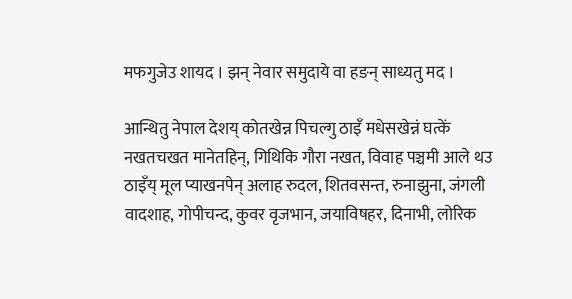मफगुजेउ शायद । झन् नेवार समुदाये वा हङन् साध्यतु मद ।

आन्थितु नेपाल देशय् कोतखेन्न पिचल्गु ठाइँ मधेसखेन्नं घत्कें नखतचखत मानेतहिन्, गिथिकि गौरा नखत, विवाह पञ्चमी आले थउ ठाइँय् मूल प्याखनपेन् अलाह रुदल, शितवसन्त, रुनाझुना, जंगली वादशाह, गोपीचन्द, कुवर वृजभान, जयाविषहर, दिनाभी, लोरिक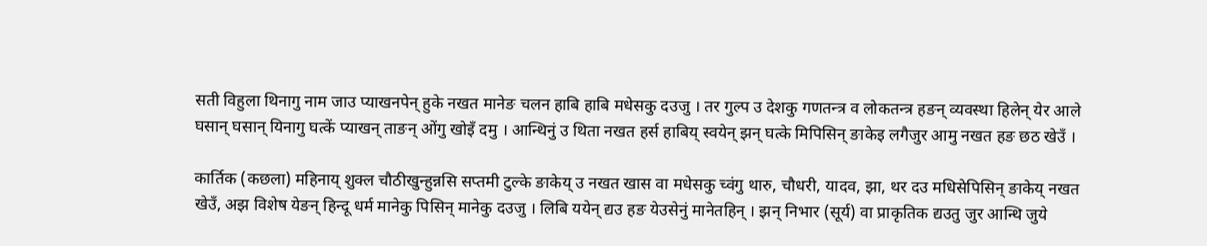सती विहुला थिनागु नाम जाउ प्याखनपेन् हुके नखत मानेङ चलन हाबि हाबि मधेसकु दउजु । तर गुल्प उ देशकु गणतन्त्र व लोकतन्त्र हङन् व्यवस्था हिलेन् येर आले घसान् घसान् यिनागु घत्कें प्याखन् ताङन् ओंगु खोइँ दमु । आन्थिनुं उ थिता नखत हर्स हाबिय् स्वयेन् झन् घत्के मिपिसिन् ङाकेइ लगैजुर आमु नखत हङ छठ खेउँ ।

कार्तिक (कछला) महिनाय् शुक्ल चौठीखुन्हुन्नसि सप्तमी टुल्के ङाकेय् उ नखत खास वा मधेसकु च्वंगु थारु, चौधरी, यादव, झा, थर दउ मधिसेपिसिन् ङाकेय् नखत खेउँ, अझ विशेष येङन् हिन्दू धर्म मानेकु पिसिन् मानेकु दउजु । लिबि ययेन् द्यउ हङ येउसेनुं मानेतहिन् । झन् निभार (सूर्य) वा प्राकृतिक द्यउतु जुर आन्थि जुये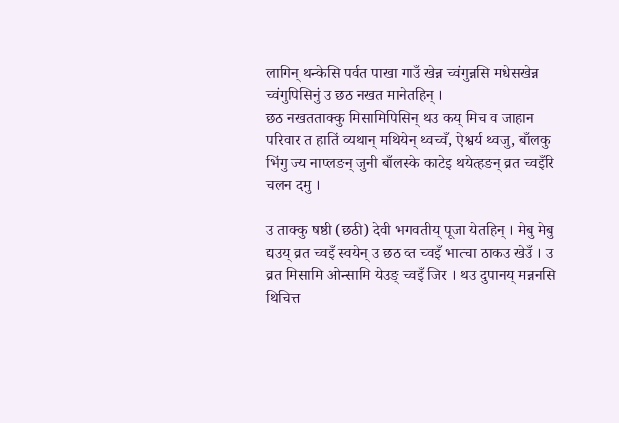लागिन् थन्केसि पर्वत पाखा गाउँ खेन्न च्वंगुन्नसि मधेसखेन्न च्वंगुपिसिनुं उ छठ नखत मानेतहिन् ।
छठ नखतताक्कु मिसामिपिसिन् थउ कय् मिच व जाहान परिवार त हातिं व्यथान् मथियेन् थ्वच्वँ, ऐश्वर्य थ्वजु, बाँलकु भिंगु ज्य नाप्लङन् जुनी बाँलस्के काटेइ थयेत्हङन् व्रत च्वइँरि चलन दमु ।

उ ताक्कु षष्ठी (छठी) देवी भगवतीय् पूजा येतहिन् । मेबु मेबु द्यउय् व्रत च्वइँ स्वयेन् उ छठ व्त च्वइँ भात्चा ठाकउ खेउँ । उ व्रत मिसामि ओन्सामि येउङ् च्वइँ जिर । थउ दुपानय् मन्ननसि थिचित्त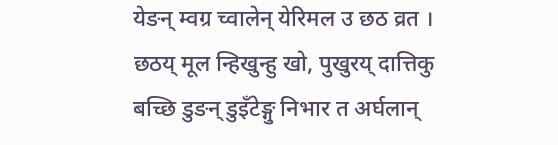येङन् म्वग्र च्वालेन् येरिमल उ छठ व्रत । छठय् मूल न्हिखुन्हु खो, पुखुरय् दात्तिकु बच्छि डुङन् डुइँटेङ्गु निभार त अर्घलान्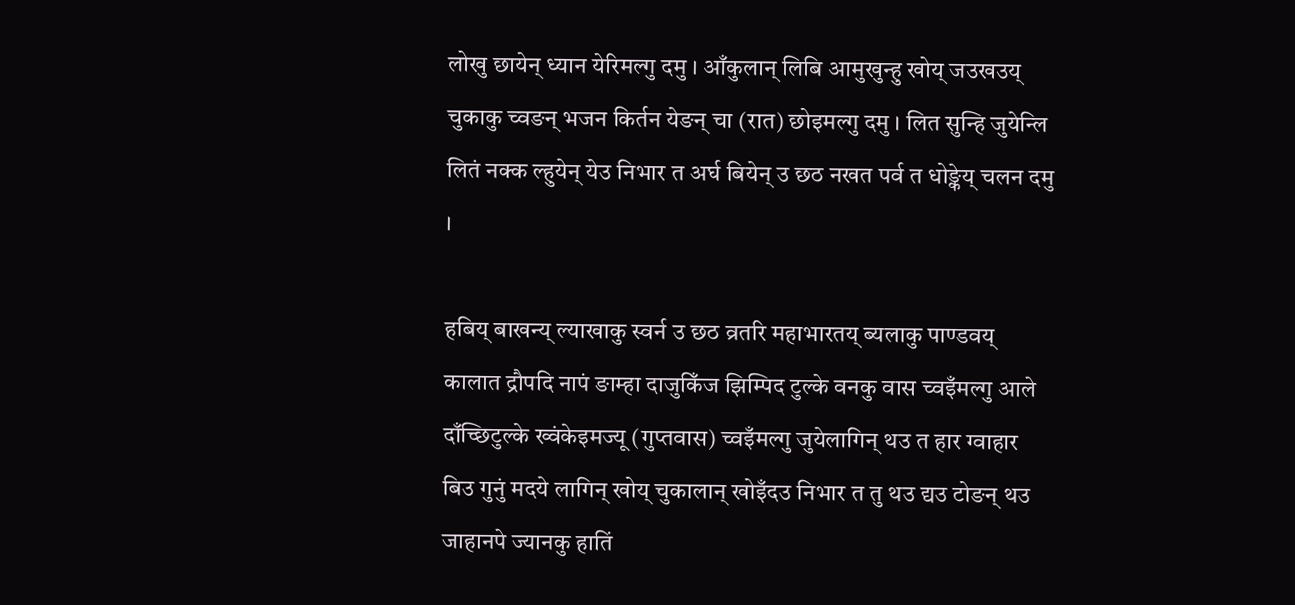लोखु छायेन् ध्यान येरिमल्गु दमु । आँकुलान् लिबि आमुखुन्हु खोय् जउखउय् चुकाकु च्वङन् भजन किर्तन येङन् चा (रात) छोइमल्गु दमु । लित सुन्हि जुयेन्लि लितं नक्क ल्हुयेन् येउ निभार त अर्घ बियेन् उ छठ नखत पर्व त धोङ्केय् चलन दमु ।

हबिय् बाखन्य् ल्याखाकु स्वर्न उ छठ व्रतरि महाभारतय् ब्यलाकु पाण्डवय् कालात द्रौपदि नापं ङाम्हा दाजुकिँज झिम्पिद टुल्के वनकु वास च्वइँमल्गु आले दाँच्छिटुल्के ख्वंकेइमज्यू (गुप्तवास) च्वइँमल्गु जुयेलागिन् थउ त हार ग्वाहार बिउ गुनुं मदये लागिन् खोय् चुकालान् खोइँदउ निभार त तु थउ द्यउ टोङन् थउ जाहानपे ज्यानकु हातिं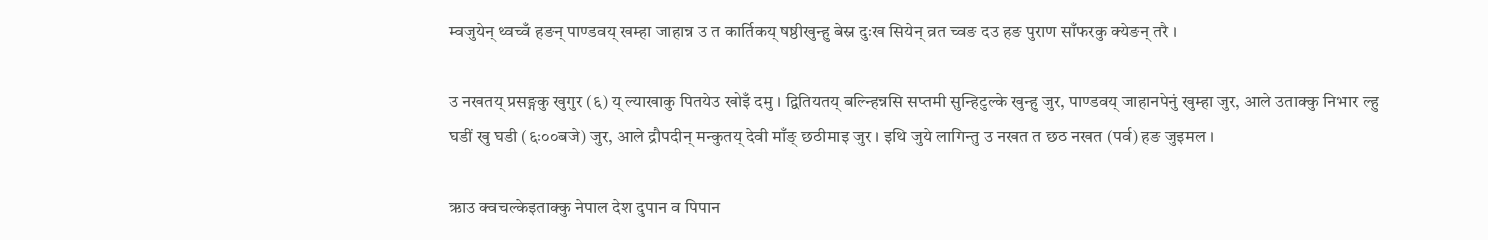म्वजुयेन् थ्वच्वँ हङन् पाण्डवय् खम्हा जाहान्न उ त कार्तिकय् षष्ठीखुन्हु बेस्न दुःख सियेन् व्रत च्वङ दउ हङ पुराण साँफरकु क्येङन् तरै ।

उ नखतय् प्रसङ्गकु खुगुर (६) य् ल्याखाकु पितयेउ खोइँ दमु । द्वितियतय् बल्न्हिन्नसि सप्तमी सुन्हिटुल्के खुन्हु जुर, पाण्डवय् जाहानपेनुं खुम्हा जुर, आले उताक्कु निभार ल्हु घडीं खु घडी (६ः००बजे) जुर, आले द्रौपदीन् मन्कुतय् देवी माँङ् छठीमाइ जुर । इथि जुये लागिन्तु उ नखत त छठ नखत (पर्व) हङ जुइमल ।

ऋाउ क्वचल्केइताक्कु नेपाल देश दुपान व पिपान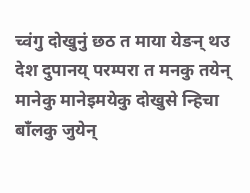च्वंगु दोखुनुं छठ त माया येङन् थउ देश दुपानय् परम्परा त मनकु तयेन् मानेकु मानेइमयेकु दोखुसे न्हिचा बाँलकु जुयेन्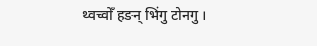थ्वच्वोँ हङन् भिंगु टोनगु ।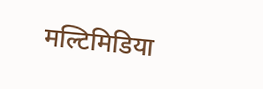मल्टिमिडिया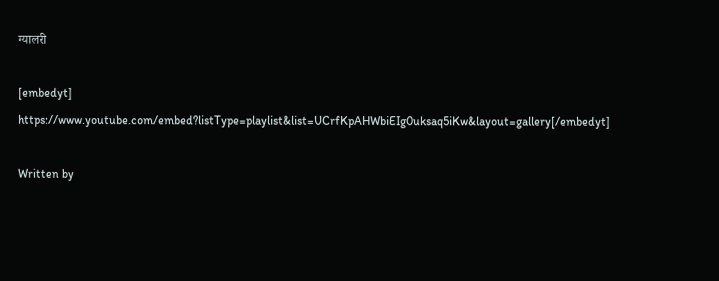ग्यालरी

[embedyt] https://www.youtube.com/embed?listType=playlist&list=UCrfKpAHWbiEIg0uksaq5iKw&layout=gallery[/embedyt]

Written by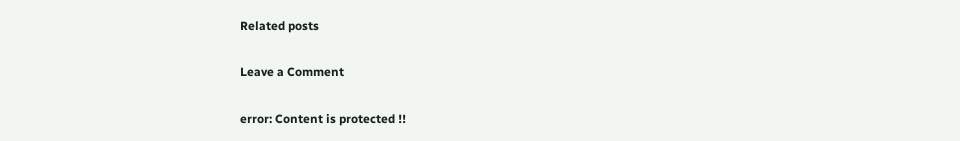Related posts

Leave a Comment

error: Content is protected !!